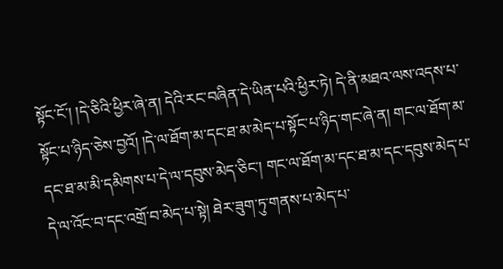སྟོང་ངོ་། །དེ་ཅིའི་ཕྱིར་ཞེ་ན། དེའི་རང་བཞིན་དེ་ཡིན་པའི་ཕྱིར་ཏེ། དེ་ནི་མཐའ་ལས་འདས་པ་སྟོང་པ་ཉིད་ཅེས་བྱའོ། །དེ་ལ་ཐོག་མ་དང་ཐ་མ་མེད་པ་སྟོང་པ་ཉིད་གང་ཞེ་ན། གང་ལ་ཐོག་མ་དང་ཐ་མ་མི་དམིགས་པ་དེ་ལ་དབུས་མེད་ཅིང་། གང་ལ་ཐོག་མ་དང་ཐ་མ་དང་དབུས་མེད་པ་དེ་ལ་འོང་བ་དང་འགྲོ་བ་མེད་པ་སྟེ། ཐེར་ཟུག་ཏུ་གནས་པ་མེད་པ་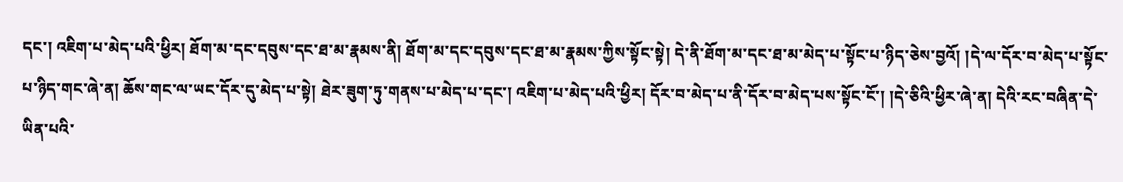དང་། འཇིག་པ་མེད་པའི་ཕྱིར། ཐོག་མ་དང་དབུས་དང་ཐ་མ་རྣམས་ནི། ཐོག་མ་དང་དབུས་དང་ཐ་མ་རྣམས་ཀྱིས་སྟོང་སྟེ། དེ་ནི་ཐོག་མ་དང་ཐ་མ་མེད་པ་སྟོང་པ་ཉིད་ཅེས་བྱའོ། །དེ་ལ་དོར་བ་མེད་པ་སྟོང་པ་ཉིད་གང་ཞེ་ན། ཆོས་གང་ལ་ཡང་དོར་དུ་མེད་པ་སྟེ། ཐེར་ཟུག་ཏུ་གནས་པ་མེད་པ་དང་། འཇིག་པ་མེད་པའི་ཕྱིར། དོར་བ་མེད་པ་ནི་དོར་བ་མེད་པས་སྟོང་ངོ་། །དེ་ཅིའི་ཕྱིར་ཞེ་ན། དེའི་རང་བཞིན་དེ་ཡིན་པའི་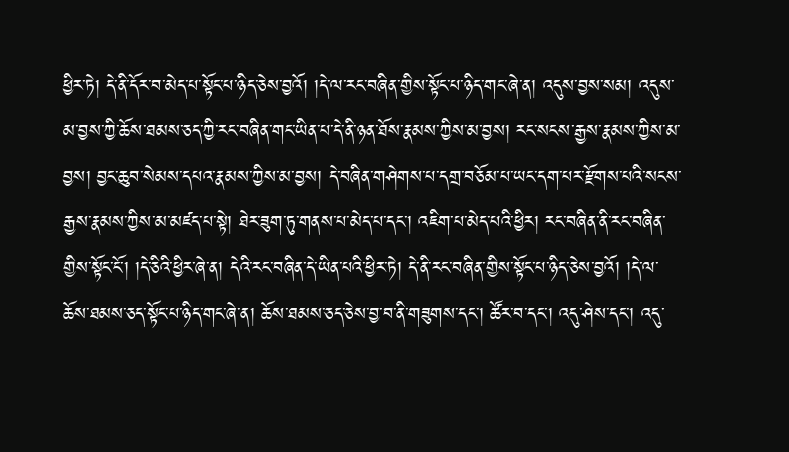ཕྱིར་ཏེ། དེ་ནི་དོར་བ་མེད་པ་སྟོང་པ་ཉིད་ཅེས་བྱའོ། །དེ་ལ་རང་བཞིན་གྱིས་སྟོང་པ་ཉིད་གང་ཞེ་ན། འདུས་བྱས་སམ། འདུས་མ་བྱས་ཀྱི་ཆོས་ཐམས་ཅད་ཀྱི་རང་བཞིན་གང་ཡིན་པ་དེ་ནི་ཉན་ཐོས་རྣམས་ཀྱིས་མ་བྱས། རང་སངས་རྒྱས་རྣམས་ཀྱིས་མ་བྱས། བྱང་ཆུབ་སེམས་དཔའ་རྣམས་ཀྱིས་མ་བྱས། དེ་བཞིན་གཤེགས་པ་དགྲ་བཅོམ་པ་ཡང་དག་པར་རྫོགས་པའི་སངས་རྒྱས་རྣམས་ཀྱིས་མ་མཛད་པ་སྟེ། ཐེར་ཟུག་ཏུ་གནས་པ་མེད་པ་དང་། འཇིག་པ་མེད་པའི་ཕྱིར། རང་བཞིན་ནི་རང་བཞིན་གྱིས་སྟོང་ངོ་། །དེ་ཅིའི་ཕྱིར་ཞེ་ན། དེའི་རང་བཞིན་དེ་ཡིན་པའི་ཕྱིར་ཏེ། དེ་ནི་རང་བཞིན་གྱིས་སྟོང་པ་ཉིད་ཅེས་བྱའོ། །དེ་ལ་ཆོས་ཐམས་ཅད་སྟོང་པ་ཉིད་གང་ཞེ་ན། ཆོས་ཐམས་ཅད་ཅེས་བྱ་བ་ནི་གཟུགས་དང་། ཚོར་བ་དང་། འདུ་ཤེས་དང་། འདུ་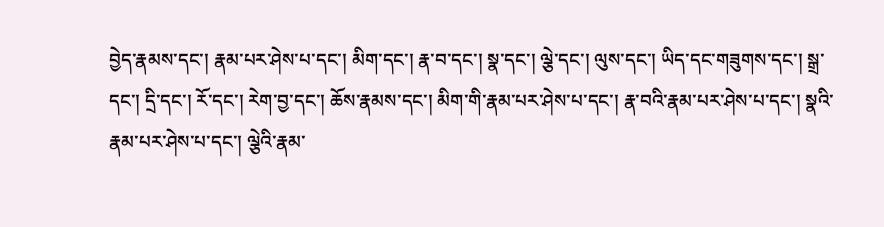བྱེད་རྣམས་དང་། རྣམ་པར་ཤེས་པ་དང་། མིག་དང་། རྣ་བ་དང་། སྣ་དང་། ལྕེ་དང་། ལུས་དང་། ཡིད་དང་གཟུགས་དང་། སྒྲ་དང་། དྲི་དང་། རོ་དང་། རེག་བྱ་དང་། ཆོས་རྣམས་དང་། མིག་གི་རྣམ་པར་ཤེས་པ་དང་། རྣ་བའི་རྣམ་པར་ཤེས་པ་དང་། སྣའི་རྣམ་པར་ཤེས་པ་དང་། ལྕེའི་རྣམ་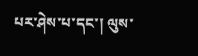པར་ཤེས་པ་དང་། ལུས་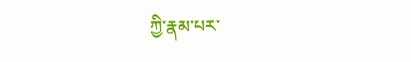ཀྱི་རྣམ་པར་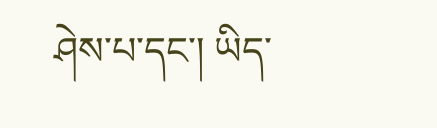ཤེས་པ་དང་། ཡིད་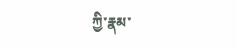ཀྱི་རྣམ་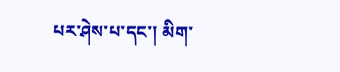པར་ཤེས་པ་དང་། མིག་